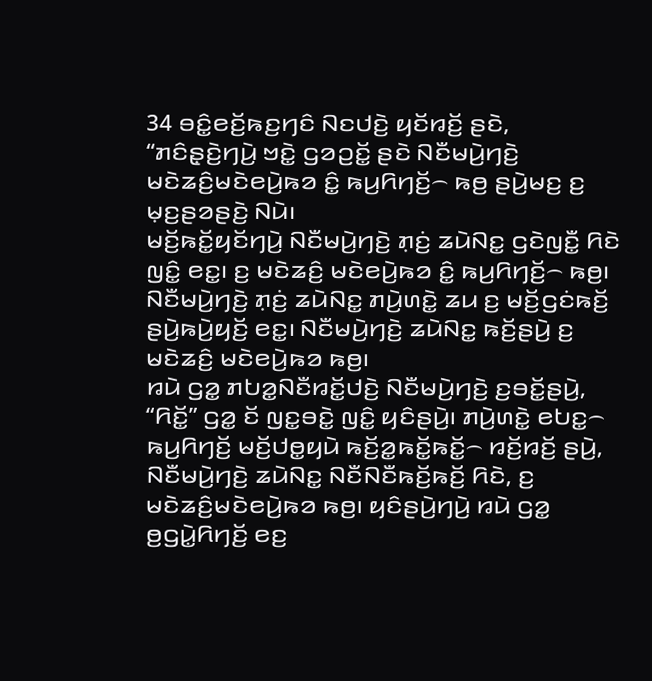34 ꤋꤢꤨ꤭ꤕꤢꤩ꤬ꤒꤢ꤬ꤚꤢꤨ ꤡꤢꤓꤢꤧ꤬ ꤟꤢꤩꤙꤢꤩ꤬ ꤔꤢꤧ, “ꤊꤢꤨꤔ꤫ꤢꤧ꤬ꤚꤣꤧ꤬ ꤠꤢꤧ꤭ ꤞꤤꤑꤢꤩ꤭ ꤔꤢꤧ ꤡꤢꤪꤗꤣꤧ꤬ꤚꤢꤧ꤬ ꤗꤢꤧꤘꤢꤨ꤬ꤗꤢꤧꤕꤣꤧ꤬ꤒꤤ ꤢꤨ꤭ ꤒꤣ꤬ꤖꤚꤢꤩ꤬꤮ ꤒꤥ꤬ ꤔꤣꤧ꤬ꤗꤢ꤬ ꤢ꤬ ꤗ꤫ꤢ꤬ꤔꤤꤔꤢꤧ꤬ ꤡꤣꤧ꤯
ꤗꤢꤩ꤬ꤒꤢꤩ꤭ꤟꤢꤩꤚꤣꤧ꤬ ꤡꤢꤪꤗꤣꤧ꤬ꤚꤢꤧ꤬ ꤊ꤫ꤢꤦ꤬ ꤘꤣꤧꤡꤢ꤭ ꤞꤢꤧꤜꤢꤪ꤭ ꤖꤢꤧ ꤜꤢꤨ꤭ ꤕꤢ꤭꤯ ꤢ꤬ ꤗꤢꤧꤘꤢꤨ꤬ ꤗꤢꤧꤕꤣꤧ꤬ꤒꤤ ꤢꤨ꤭ ꤒꤣ꤬ꤖꤚꤢꤩ꤬꤮ ꤒꤥ꤬꤯
ꤡꤢꤪꤗꤣꤧ꤬ꤚꤢꤧ꤬ ꤊ꤫ꤢꤦ꤬ ꤘꤣꤧꤡꤢ꤭ ꤊꤣꤧ꤬ꤛꤢꤧ꤭ ꤘꤣ ꤢ꤬ ꤗꤢꤩ꤬ꤞꤢꤦꤒꤢꤩ꤬ ꤔꤣꤧ꤬ꤒꤣꤧ꤬ꤟꤢꤩ꤬ ꤕꤢ꤭꤯ ꤡꤢꤪꤗꤣꤧ꤬ꤚꤢꤧ꤬ ꤘꤣꤧꤡꤢ꤭ ꤒꤢꤩ꤬ꤔꤣꤧ꤬ ꤢ꤬ ꤗꤢꤧꤘꤢꤨ꤬ ꤗꤢꤧꤕꤣꤧ꤬ꤒꤤ ꤒꤥ꤬꤯
ꤙꤣꤧ ꤞꤤ꤭ ꤊꤝꤤ꤭ꤡꤢꤪꤙꤢꤩ꤭ꤓꤢꤧ꤬ ꤡꤢꤪꤗꤣꤧ꤬ꤚꤢꤧ꤬ ꤢ꤬ꤋꤢꤩ꤭ꤔꤣꤧ꤬, “ꤖꤢꤩ꤭” ꤞꤤ꤭ ꤢꤩ ꤜꤢ꤭ꤋꤢꤧ꤭ ꤜꤢꤨ꤭ ꤟꤢꤨꤔꤣꤧ꤬꤯ ꤊꤣꤧ꤬ꤛꤢꤧ꤭ ꤕꤝꤢ꤭꤮ ꤒꤣ꤬ꤖꤚꤢꤩ꤬ ꤗꤢꤩ꤬ꤓꤥ꤭ꤟꤣꤧ ꤒꤢꤩ꤬ꤤ꤭ꤒꤢꤩ꤭ꤒꤢꤩ꤭꤮ ꤙꤢꤩ꤬ꤙꤢꤩ꤬ ꤔꤣꤧ꤬, ꤡꤢꤪꤗꤣꤧ꤬ꤚꤢꤧ꤬ ꤘꤣꤧꤡꤢ꤭ ꤡꤢꤪꤡꤢꤪꤒꤢꤩ꤬ꤒꤢꤩ꤬ ꤖꤢꤧ, ꤢ꤬ ꤗꤢꤧꤘꤢꤨ꤬ꤗꤢꤧꤕꤣꤧ꤬ꤒꤤ ꤒꤥ꤬꤯ ꤟꤢꤨꤔꤣꤧ꤬ꤚꤣꤧ꤬ ꤙꤣꤧ ꤞꤤ꤭ ꤥ꤬ꤞꤣꤧ꤭ꤖꤚꤢꤩ꤬ ꤕꤢ꤬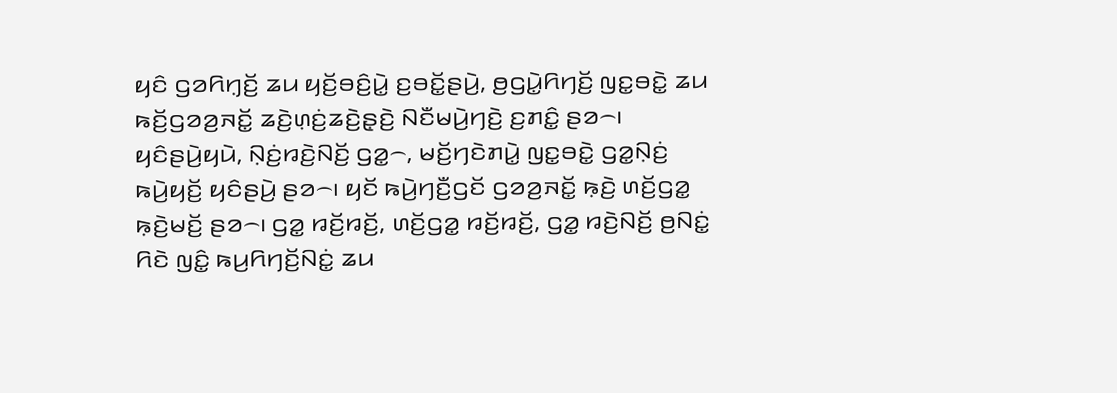ꤟꤢꤨ ꤞꤤꤖꤚ꤫ꤢꤩ꤬ ꤘꤣ ꤟꤢꤩ꤬ꤋꤢꤨ꤬ꤣꤧ꤭ ꤢ꤬ꤋꤢꤩ꤭ꤔꤣꤧ꤬, ꤥ꤬ꤞꤣꤧ꤭ꤖꤚꤢꤩ꤬ ꤜꤢ꤭ꤋꤢꤧ꤭ ꤘꤣ ꤒꤢꤩ꤬ꤞꤤꤤ꤬ꤏꤢꤩ꤭ ꤘꤢꤧ꤬ꤛ꤫ꤢꤦ꤬ꤘꤢꤧ꤬ꤔ꤫ꤢꤧ꤬ ꤡꤢꤪꤗꤣꤧ꤬ꤚꤢꤧ꤬ ꤢ꤬ꤊꤢꤨ꤭ ꤔꤤ꤮꤯
ꤟꤢꤨꤔꤣꤧ꤬ꤟꤣꤧ, ꤡ꤫ꤢꤦ꤬ꤙꤢꤧ꤬ꤡꤢꤩ꤬ ꤞꤤ꤭꤮, ꤗꤢꤩ꤬ꤚꤢꤧꤊꤣꤧ꤭ ꤜꤢ꤭ꤋꤢꤧ꤭ ꤞꤤ꤭ꤡ꤫ꤢꤦ꤬ ꤒꤣꤧ꤬ꤟꤢꤩ꤬ ꤟꤢꤨꤔꤣꤧ꤬ ꤔꤤ꤮꤯ ꤟꤢꤩ ꤒꤣꤧ꤬ꤚꤢꤪ꤬ꤞꤢꤩ ꤞꤤꤤ꤬ꤏꤢꤩ꤭ ꤒ꤫ꤢꤧ꤬ ꤛꤢꤩ꤬ꤞꤤ꤭ ꤒ꤫ꤢꤧ꤬ꤗꤢꤩ꤬ ꤔꤤ꤮꤯ ꤞꤤ꤭ ꤙꤢꤩ꤬ꤙꤢꤩ꤬, ꤛꤢꤩ꤬ꤞꤤ꤭ ꤙꤢꤩ꤬ꤙꤢꤩ꤬, ꤞꤤ꤭ ꤙꤢꤧ꤬ꤡꤢꤩ꤬ ꤥ꤬ꤡꤢꤦ꤭ ꤖꤢꤧ ꤜꤢꤨ꤭ ꤒꤣ꤬ꤖꤚꤢꤩ꤬ꤡꤢꤦ꤭ ꤘꤣ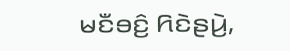ꤗꤢꤪꤋꤢꤨ꤬ ꤖꤢꤧꤔꤣꤧ꤬,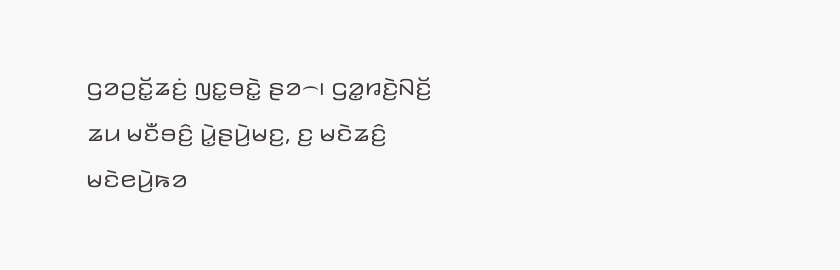ꤞꤤꤑꤢꤩ꤭ꤘꤢꤦ꤬ ꤜꤢ꤭ꤋꤢꤧ꤭ ꤔꤤ꤮꤯ ꤞꤤ꤭ꤙꤢꤧ꤬ꤡꤢꤩ꤬ ꤘꤣ ꤗꤢꤪꤋꤢꤨ꤬ ꤣꤧ꤭ꤔꤣꤧ꤬ꤗꤢ꤬, ꤢ꤬ ꤗꤢꤧꤘꤢꤨ꤬ ꤗꤢꤧꤕꤣꤧ꤬ꤒꤤ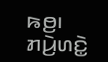ꤒꤥ꤬꤯
ꤊꤣꤧ꤬ꤛꤢꤧ꤭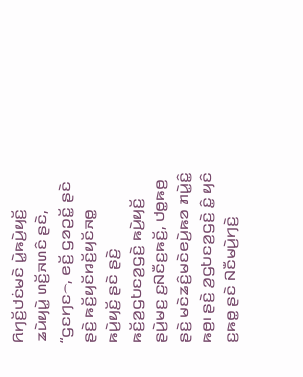ꤖꤚꤢꤩ꤬ꤓꤢꤦꤗꤢꤧ ꤣꤧ꤭ꤒꤣꤧ꤬ꤟꤢꤩ꤬ ꤘꤣꤧꤟꤣꤧ꤭ ꤛꤢꤩ꤬ꤏꤛꤢꤨ ꤔꤢꤧ, “ꤞꤢꤚꤢ꤮, ꤕꤢꤩ꤬ ꤞꤤꤑꤢꤩ꤭ ꤔꤢꤧ ꤔꤢꤧ꤬ ꤒꤢꤩ꤬ꤟꤢꤩꤙꤢꤩ꤬ꤟꤢꤩꤏꤥ꤭ ꤒꤣꤧ꤬ꤟꤢꤩ꤬ ꤔꤢꤧ ꤔꤢꤧ꤬ ꤒꤢꤩ꤬ꤤ꤬ꤞꤝꤢꤤ꤬ꤞꤢꤧ꤬ ꤒꤣꤧ꤬ꤟꤢꤩ꤬ ꤔꤣꤧ꤬ꤗꤢ꤬ ꤢ꤬ꤡꤢꤪꤢ꤬ꤒꤢꤩ꤬, ꤓꤥ꤭ꤒꤥ꤬ ꤔꤢꤧ꤬ ꤗꤢꤧꤘꤢꤨ꤬ꤗꤢꤧꤕꤣꤧ꤬ꤒꤤ ꤊꤣꤧ꤭ꤢꤨ꤭ ꤒꤥ꤬꤯ ꤔꤢꤧ꤬ ꤤ꤬ꤞꤝꤢꤤ꤬ꤞꤢꤧ꤬ ꤢꤨ꤭ ꤟꤢꤨ ꤢ꤬ꤒꤥ꤭ ꤔꤢꤧ ꤡꤢꤪꤗꤣꤧ꤬ꤚꤢꤧ꤬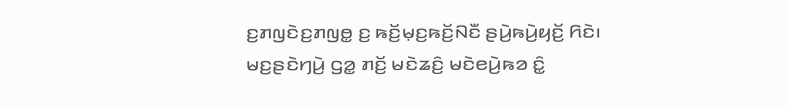ꤢ꤬ꤊꤜꤢꤧꤢ꤬ꤊꤜꤥ꤭ ꤢ꤬ ꤒꤢꤩ꤬ꤗ꤫ꤢ꤬ꤒꤢꤩ꤬ꤡꤢꤪ ꤔꤣꤧ꤬ꤒꤣꤧ꤬ꤟꤢꤩ꤬ ꤖꤢꤧ꤯
ꤗꤢ꤬ꤔꤢꤧꤚꤣꤧ꤬ ꤞꤤ꤭ ꤊꤢꤩ꤬ ꤗꤢꤧꤘꤢꤨ꤬ ꤗꤢꤧꤕꤣꤧ꤬ꤒꤤ ꤢꤨ꤭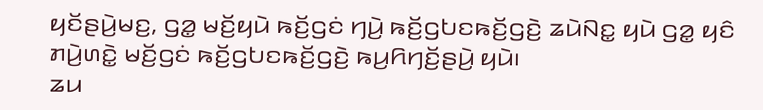ꤟꤢꤩꤔꤣꤧ꤬ꤗꤢ꤬, ꤞꤤ꤭ ꤗꤢꤩ꤬ꤟꤣꤧ ꤒꤢꤩ꤬ꤞꤢꤦ ꤚꤣꤧ꤬ ꤒꤢꤩ꤬ꤞꤝꤢꤒꤢꤩ꤬ꤞꤢꤧ꤬ ꤘꤣꤧꤡꤢ꤭ ꤟꤣꤧ ꤞꤤ꤭ ꤟꤢꤨ ꤊꤣꤧ꤬ꤛꤢꤧ꤭ ꤗꤢꤩ꤬ꤞꤢꤦ ꤒꤢꤩ꤬ꤞꤝꤢꤒꤢꤩ꤬ꤞꤢꤧ꤬ ꤒꤣ꤬ꤖꤚꤢꤩ꤬ꤔꤣꤧ꤬ ꤟꤣꤧ꤯
ꤘꤣ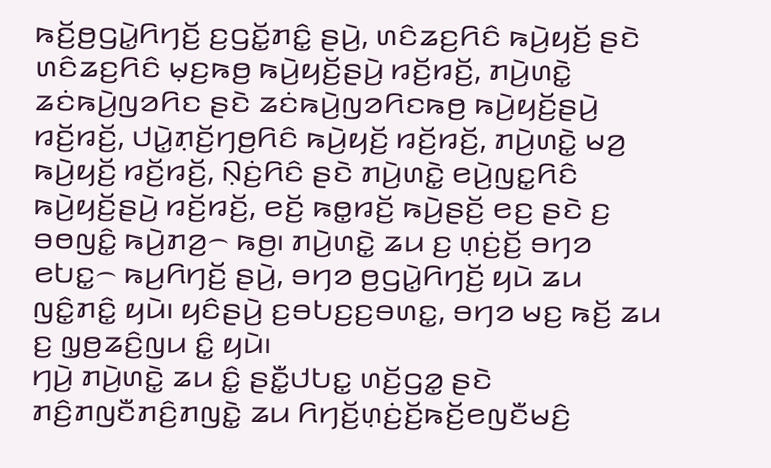ꤒꤢꤩ꤬ꤥ꤬ꤞꤣꤧ꤭ꤖꤚꤢꤩ꤬ ꤢ꤬ꤞꤢꤩ꤭ꤊꤢꤨ꤭ ꤔꤣꤧ꤬, ꤛꤢꤨꤘꤢ꤬ꤖꤢꤨ ꤒꤣꤧ꤬ꤟꤢꤩ꤬ ꤔꤢꤧ ꤛꤢꤨꤘꤢ꤬ꤖꤢꤨ ꤗ꤫ꤢ꤬ꤒꤥ꤬ ꤒꤣꤧ꤬ꤟꤢꤩ꤬ꤔꤣꤧ꤬ ꤙꤢꤩ꤬ꤙꤢꤩ꤬, ꤊꤣꤧ꤬ꤛꤢꤧ꤭ ꤘꤢꤦꤒꤣꤧ꤬ꤜꤤꤖꤢ ꤔꤢꤧ ꤘꤢꤦꤒꤣꤧ꤬ꤜꤤꤖꤢꤒꤥ꤬ ꤒꤣꤧ꤬ꤟꤢꤩ꤬ꤔꤣꤧ꤬ ꤙꤢꤩ꤬ꤙꤢꤩ꤬, ꤓꤣꤧ꤭ꤊ꤫ꤢꤩ꤬ꤚꤥ꤬ꤖꤢꤨ ꤒꤣꤧ꤬ꤟꤢꤩ꤬ ꤙꤢꤩ꤬ꤙꤢꤩ꤬, ꤊꤣꤧ꤬ꤛꤢꤧ꤭ ꤗꤤ꤬ ꤒꤣꤧ꤬ꤟꤢꤩ꤬ ꤙꤢꤩ꤬ꤙꤢꤩ꤬, ꤡ꤫ꤢꤦ꤬ꤖꤢꤨ ꤔꤢꤧ ꤊꤣꤧ꤬ꤛꤢꤧ꤭ ꤕꤣꤧ꤬ꤜꤢ꤭ꤖꤢꤨ ꤒꤣꤧ꤬ꤟꤢꤩ꤬ꤔꤣꤧ꤬ ꤙꤢꤩ꤬ꤙꤢꤩ꤬, ꤕꤢꤩ꤬ ꤒꤥ꤭ꤙꤢꤩ꤬ ꤒꤣꤧ꤬ꤔꤢꤩ꤬ ꤕꤢ꤬ ꤔꤢꤧ ꤢ꤬ ꤋꤥꤜꤢꤨ꤭ ꤒꤣꤧ꤬ꤊꤤ꤬꤮ ꤒꤥ꤬꤯ ꤊꤣꤧ꤬ꤛꤢꤧ꤭ ꤘꤣ ꤢ꤬ ꤛ꤫ꤢꤦ꤬ꤢꤩ꤬ ꤋꤚꤤ ꤕꤝꤢ꤭꤮ ꤒꤣ꤬ꤖꤚꤢꤩ꤬ ꤔꤣꤧ꤬, ꤋꤚꤤ ꤥ꤬ꤞꤣꤧ꤭ꤖꤚꤢꤩ꤬ ꤟꤣꤧ ꤘꤣ ꤜꤢꤨ꤭ꤊꤢꤨ꤭ ꤟꤣꤧ꤯ ꤟꤢꤨꤔꤣꤧ꤬ ꤢ꤬ꤋꤝꤢ꤬ꤢ꤬ꤋꤛꤢ꤭, ꤋꤚꤤ ꤗꤢ꤬ ꤒꤢꤩ꤬ ꤘꤣ ꤢ꤬ ꤜ꤫ꤥ꤬ꤘꤢꤨ꤬ꤜꤣ ꤢꤨ꤭ ꤟꤣꤧ꤯
ꤚꤣꤧ꤬ ꤊꤣꤧ꤬ꤛꤢꤧ꤭ ꤘꤣ ꤢꤨ꤭ ꤔꤢꤪ꤭ꤓꤝꤢ꤭ ꤛꤢꤩ꤬ꤞꤤ꤭ ꤔꤢꤧ ꤊꤢꤨ꤬ꤊꤜꤢꤪꤊꤢꤨ꤬ꤊꤜꤢꤧ꤭ ꤘꤣ ꤖꤚꤢꤩ꤬ꤛ꤫ꤢꤦ꤬ꤢꤩ꤬ꤒꤢꤩ꤬ꤕꤜꤢꤪꤗꤢꤨ꤬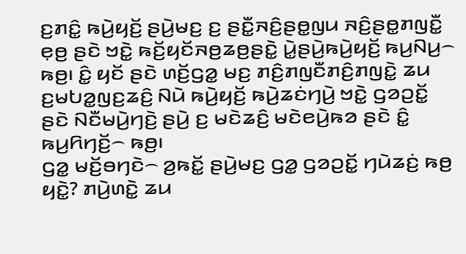ꤢ꤬ꤊꤢꤨ꤭ ꤒꤣꤧ꤬ꤟꤢꤩ꤬ ꤔꤣꤧ꤬ꤗꤢ꤬ ꤢ꤬ ꤔꤢꤪ꤭ꤏꤢꤨ꤬ꤔꤥ꤭ꤜꤣ ꤏꤢꤨ꤬ꤔꤥ꤭ꤊꤜꤢꤪ꤭ ꤕ꤫ꤥ꤬ ꤔꤢꤧ ꤠꤢꤧ꤭ ꤒꤢꤩ꤬ꤟꤢꤩꤏꤥ꤬ꤘꤥ꤬ꤔꤢꤧ꤭ ꤣꤧ꤭ꤔꤣꤧ꤬ꤒꤣꤧ꤬ꤟꤢꤩ꤬ ꤒꤣ꤬ꤡꤣ꤬꤮ ꤒꤥ꤬꤯ ꤢꤨ꤭ ꤟꤢꤩ ꤔꤢꤧ ꤛꤢꤩ꤬ꤞꤤ꤭ ꤗꤢ꤬ ꤊꤢꤨ꤬ꤊꤜꤢꤪꤊꤢꤨ꤬ꤊꤜꤢꤧ꤭ ꤘꤣ ꤢ꤬ꤗꤝꤤ꤭ꤜꤢ꤬ꤘꤢꤨ꤬ ꤡꤣꤧ ꤒꤣꤧ꤬ꤟꤢꤩ꤬ ꤒꤣꤧ꤬ꤘꤢꤦꤚꤣꤧ꤬ ꤠꤢꤧ꤭ ꤞꤤꤑꤢꤩ꤭ ꤔꤢꤧ ꤡꤢꤪꤗꤣꤧ꤬ꤚꤢꤧ꤬ ꤔꤣꤧ꤬ ꤢ꤬ ꤗꤢꤧꤘꤢꤨ꤬ ꤗꤢꤧꤕꤣꤧ꤬ꤒꤤ ꤔꤢꤧ ꤢꤨ꤭ ꤒꤣ꤬ꤖꤚꤢꤩ꤬꤮ ꤒꤥ꤬꤯
ꤞꤤ꤭ ꤗꤢꤩ꤬ꤋꤚꤢꤧ꤮ ꤤ꤬ꤒꤢꤩ꤭ ꤔꤣꤧ꤬ꤗꤢ꤬ ꤞꤤ꤭ ꤞꤤꤑꤢꤩ꤭ ꤚꤣꤧꤘꤢꤦ꤬ ꤒꤥ꤬ ꤟꤢꤧ꤭? ꤊꤣꤧ꤬ꤛꤢꤧ꤭ ꤘꤣ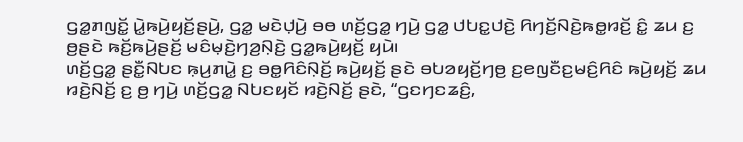ꤞꤤ꤭ꤊꤜꤢꤩ꤭ ꤣꤧ꤭ꤒꤣꤧ꤬ꤟꤢꤩ꤬ꤔꤣꤧ꤬, ꤞꤤ꤭ ꤗꤢꤧꤓ꤫ꤣꤧ꤬ ꤋꤥ ꤛꤢꤩ꤬ꤞꤤ꤭ ꤚꤣꤧ꤬ ꤞꤤ꤭ ꤓꤝꤢ꤭ꤓꤢꤧ꤬ ꤖꤚꤢꤩ꤬ꤡꤢꤧ꤬ꤒꤥ꤭ꤙꤢꤩ꤬ ꤢꤨ꤭ ꤘꤣ ꤢ꤬ ꤥ꤬ꤔꤢꤧ ꤒꤢꤩ꤬ꤒꤣꤧ꤬ꤔꤢꤩ꤬ ꤗꤢꤨꤗ꤫ꤢꤧ꤬ꤚꤤ꤬ꤡ꤫ꤢꤧ꤬ ꤞꤤ꤭ꤒꤣꤧ꤬ꤟꤢꤩ꤬ ꤟꤣꤧ꤯
ꤛꤢꤩ꤬ꤞꤤ꤭ ꤔꤢꤪ꤭ꤡꤝꤢ ꤒ꤫ꤣ꤬ꤊꤣꤧ꤭ ꤢ꤬ ꤋꤥ꤭ꤖꤢꤨꤡ꤫ꤢꤩ꤬ ꤒꤣꤧ꤬ꤟꤢꤩ꤬ ꤔꤢꤧ ꤋꤝꤤꤟꤢꤩ꤬ꤚꤥ꤬ ꤢ꤬ꤕꤜꤢꤪꤢ꤬ꤗꤢꤨ꤬ꤖꤢꤨ ꤒꤣꤧ꤬ꤟꤢꤩ꤬ ꤘꤣ ꤙꤢꤧ꤬ꤡꤢꤩ꤬ ꤢ꤬ ꤥ꤬ ꤚꤣꤧ꤬ ꤛꤢꤩ꤬ꤞꤤ꤭ ꤡꤝꤢꤟꤢꤩ ꤙꤢꤧ꤬ꤡꤢꤩ꤬ ꤔꤢꤧ, “ꤞꤢꤚꤢꤘꤢꤨ꤬,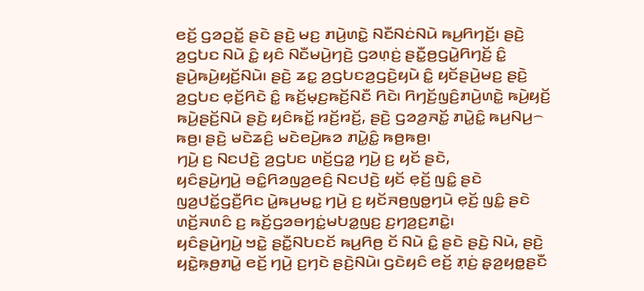ꤕꤢꤩ꤬ ꤞꤤꤑꤢꤩ꤭ ꤔꤢꤧ ꤔꤢꤧ꤬ ꤗꤢ꤬ ꤊꤣꤧ꤬ꤛꤢꤧ꤭ ꤡꤢꤪꤡꤢꤦꤡꤣꤧ ꤒꤣ꤬ꤖꤚꤢꤩ꤬꤯ ꤔꤢꤧ꤬ ꤤ꤬ꤞꤝꤢ ꤡꤣꤧ ꤢꤨ꤭ ꤟꤢꤨ ꤡꤢꤪꤗꤣꤧ꤬ꤚꤢꤧ꤬ ꤞꤤꤛ꤫ꤢꤦ꤬ ꤔꤢꤪ꤭ꤥ꤬ꤞꤣꤧ꤭ꤖꤚꤢꤩ꤬ ꤢꤨ꤭ ꤔꤣꤧ꤬ꤒꤣꤧ꤬ꤟꤢꤩ꤬ꤡꤣꤧ꤯ ꤔꤢꤧ꤬ ꤘꤢ꤭ ꤤ꤬ꤞꤝꤢꤤ꤬ꤞꤢꤧ꤬ꤟꤣꤧ ꤢꤨ꤭ ꤟꤢꤩꤔꤣꤧ꤬ꤗꤢ꤬ ꤔꤢꤧ꤬ ꤤ꤬ꤞꤝꤢ ꤕ꤫ꤢꤩ꤬ꤖꤢꤧ ꤢꤨ꤭ ꤒꤢꤩ꤬ꤗ꤫ꤢ꤬ꤒꤢꤩ꤬ꤡꤢꤪ ꤖꤢꤧ꤯ ꤖꤚꤢꤩ꤬ꤜꤢꤨ꤬ꤊꤣꤧ꤬ꤛꤢꤧ꤭ ꤒꤣꤧ꤬ꤟꤢꤩ꤬ ꤒꤣꤧ꤬ꤔꤢꤩ꤬ꤡꤣꤧ ꤔꤢꤧ꤬ ꤟꤢꤨꤒꤢꤩ꤭ ꤙꤢꤩ꤬ꤙꤢꤩ꤬, ꤔꤢꤧ꤬ ꤞꤤꤤ꤬ꤏꤢꤩ꤭ ꤊꤣꤧ꤭ꤢꤨ꤭ ꤒꤣ꤬ꤡꤣ꤬꤮ ꤒꤥ꤬꤯ ꤔꤢꤧ꤬ ꤗꤢꤧꤘꤢꤨ꤬ ꤗꤢꤧꤕꤣꤧ꤬ꤒꤤ ꤊꤣꤧ꤭ꤢꤨ꤭ ꤒꤥ꤬ꤒꤥ꤬꤯
ꤚꤣꤧ꤬ ꤢ꤬ ꤡꤢꤓꤢꤧ꤬ ꤤ꤬ꤞꤝꤢ ꤛꤢꤩ꤬ꤞꤤ꤭ ꤚꤣꤧ꤬ ꤢ꤬ ꤟꤢꤩ ꤔꤢꤧ,
ꤟꤢꤨꤔꤣꤧ꤬ꤚꤣꤧ꤬ ꤋꤢꤨ꤭ꤖꤤꤜꤤ꤬ꤕꤢꤨ꤬ ꤡꤢꤓꤢꤧ꤬ ꤟꤢꤩ ꤕ꤫ꤢꤩ꤬ ꤜꤢꤨ꤭ ꤔꤢꤧ ꤜꤤ꤬ꤓꤢꤩ꤭ꤞꤢꤪ꤬ꤖꤢ ꤣꤧ꤭ꤒꤣ꤬ꤗꤢ꤭ ꤚꤣꤧ꤬ ꤢ꤬ ꤟꤢꤩꤏꤥ꤬ꤜꤥ꤭ꤚꤣꤧ ꤕ꤫ꤢꤩ꤬ ꤜꤢꤨ꤭ ꤔꤢꤧ ꤛꤢꤩ꤬ꤏꤛꤢꤨ ꤢ꤬ ꤒꤢꤩ꤬ꤞꤤꤋꤚꤢꤦ꤭ꤗꤝꤤ꤭ꤜꤢ꤬ ꤢ꤬ꤚꤤ꤬ꤢ꤬ꤊꤢꤧ꤭꤯
ꤟꤢꤨꤔꤣꤧ꤬ꤚꤣꤧ꤬ ꤠꤢꤧ꤭ ꤔꤢꤪ꤭ꤡꤝꤢꤢꤩ ꤒꤣ꤬ꤖꤥ꤬ ꤢꤩ ꤡꤣꤧ ꤢꤨ꤭ ꤔꤢꤧ ꤔꤢꤧ꤬ ꤡꤣꤧ, ꤔꤢꤧ꤬ ꤟꤢꤧ꤭ꤒ꤫ꤥ꤬ꤊꤣꤧ꤭ ꤕꤢꤩ꤬ ꤚꤣꤧ꤬ ꤢ꤬ꤚꤢꤧ ꤔꤢꤧ꤬ꤡꤣꤧ꤯ ꤞꤢꤧꤟꤢꤨ ꤕꤢꤩ꤬ ꤊ꤫ꤢꤦ꤬ ꤔ꤫ꤤ꤬ꤟꤥ꤭ꤔꤢꤪ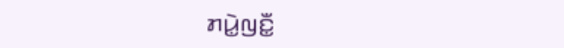ꤊꤣꤧ꤭ꤜꤢꤪ꤭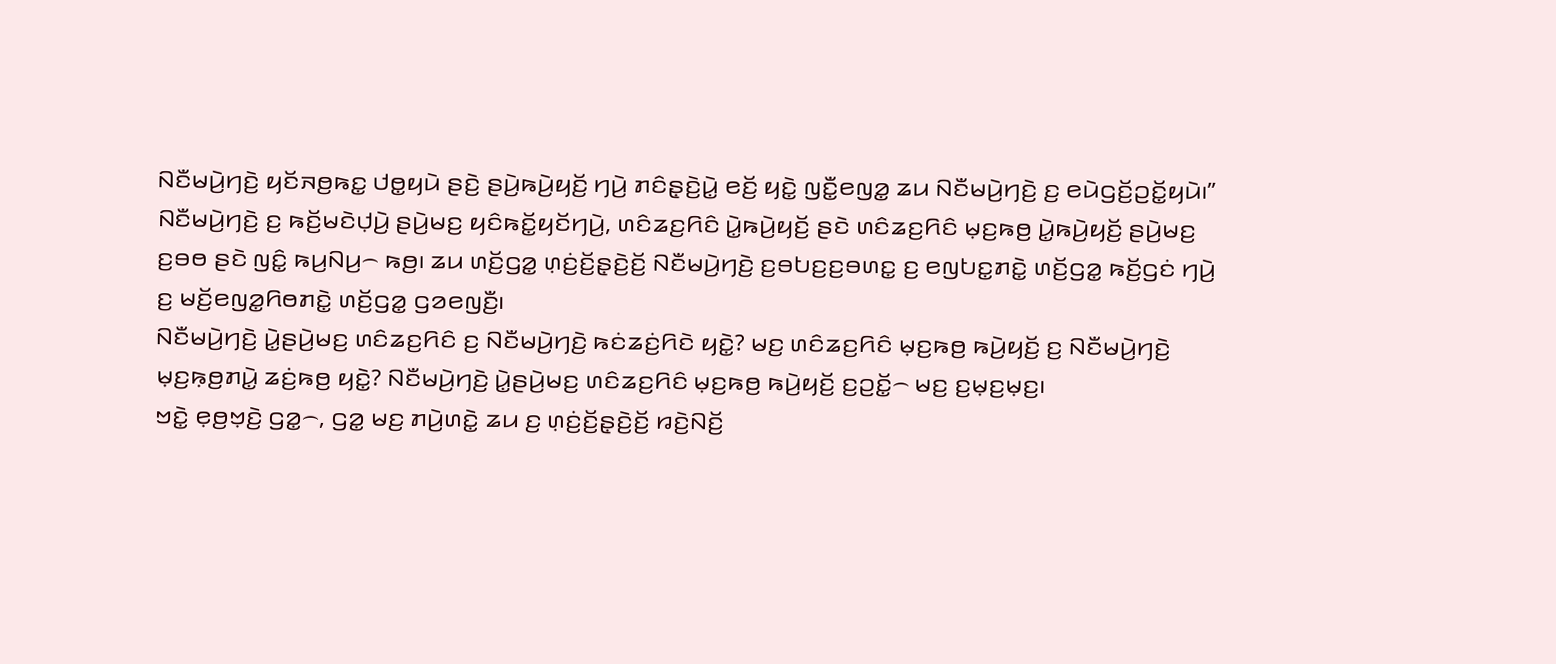ꤡꤢꤪꤗꤣꤧ꤬ꤚꤢꤧ꤬ ꤟꤢꤩꤏꤥ꤬ꤒꤢ꤭ ꤓꤥ꤭ꤟꤣꤧ ꤔꤢꤧ꤬ ꤔꤣꤧ꤬ꤒꤣꤧ꤬ꤟꤢꤩ꤬ ꤚꤣꤧ꤬ ꤊꤢꤨꤔ꤫ꤢꤧ꤬ꤣꤧ꤭ ꤕꤢꤩ꤬ ꤟꤢꤧ꤭ ꤜꤢꤪ꤭ꤕꤜꤤ꤭ ꤘꤣ ꤡꤢꤪꤗꤣꤧ꤬ꤚꤢꤧ꤬ ꤢ꤬ ꤕꤣꤧꤞꤢꤩ꤬ꤑꤢꤩ꤭ꤟꤣꤧ꤯”
ꤡꤢꤪꤗꤣꤧ꤬ꤚꤢꤧ꤬ ꤢ꤬ ꤒꤢꤩ꤬ꤗꤢꤧꤓ꤫ꤣꤧ꤬ ꤔꤣꤧ꤬ꤗꤢ꤬ ꤟꤢꤨꤒꤢꤩ꤭ꤟꤢꤩꤚꤣꤧ꤬, ꤛꤢꤨꤘꤢ꤬ꤖꤢꤨ ꤣꤧ꤭ꤒꤣꤧ꤬ꤟꤢꤩ꤬ ꤔꤢꤧ ꤛꤢꤨꤘꤢ꤬ꤖꤢꤨ ꤗ꤫ꤢ꤬ꤒꤥ꤬ ꤣꤧ꤭ꤒꤣꤧ꤬ꤟꤢꤩ꤬ ꤔꤣꤧ꤬ꤗꤢ꤬ ꤢ꤬ꤋꤥ ꤔꤢꤧ ꤜꤢꤨ꤭ ꤒꤣ꤬ꤡꤣ꤬꤮ ꤒꤥ꤬꤯ ꤘꤣ ꤛꤢꤩ꤬ꤞꤤ꤭ ꤛ꤫ꤢꤦ꤬ꤢꤩ꤬ꤔ꤫ꤢꤧ꤬ꤢꤩ꤬ ꤡꤢꤪꤗꤣꤧ꤬ꤚꤢꤧ꤬ ꤢ꤬ꤋꤝꤢ꤬ꤢ꤬ꤋꤛꤢ꤭ ꤢ꤬ ꤕꤜꤝꤢ꤭ꤊꤢꤧ꤭ ꤛꤢꤩ꤬ꤞꤤ꤭ ꤒꤢꤩ꤬ꤞꤢꤦ ꤚꤣꤧ꤬ ꤢ꤬ ꤗꤢꤩ꤬ꤕꤜꤤ꤭ꤖꤥꤊꤢꤧ꤭ ꤛꤢꤩ꤬ꤞꤤ꤭ ꤞꤤꤕꤜꤢꤪ꤬꤯
ꤡꤢꤪꤗꤣꤧ꤬ꤚꤢꤧ꤬ ꤣꤧ꤭ꤔꤣꤧ꤬ꤗꤢ꤬ ꤛꤢꤨꤘꤢ꤬ꤖꤢꤨ ꤢ꤬ ꤡꤢꤪꤗꤣꤧ꤬ꤚꤢꤧ꤬ ꤒꤢꤦꤘꤢꤦ꤬ꤖꤢꤧ ꤟꤢꤧ꤭? ꤗꤢ꤬ ꤛꤢꤨꤘꤢ꤬ꤖꤢꤨ ꤗ꤫ꤢ꤬ꤒꤥ꤬ ꤒꤣꤧ꤬ꤟꤢꤩ꤬ ꤢ꤬ ꤡꤢꤪꤗꤣꤧ꤬ꤚꤢꤧ꤬ ꤗ꤫ꤢ꤬ꤒ꤫ꤥ꤬ꤊꤣꤧ꤭ ꤘꤢꤦ꤬ꤒꤥ꤬ ꤟꤢꤧ꤭? ꤡꤢꤪꤗꤣꤧ꤬ꤚꤢꤧ꤬ ꤣꤧ꤭ꤔꤣꤧ꤬ꤗꤢ꤬ ꤛꤢꤨꤘꤢ꤬ꤖꤢꤨ ꤗ꤫ꤢ꤬ꤒꤥ꤬ ꤒꤣꤧ꤬ꤟꤢꤩ꤬ ꤢ꤬ꤑꤢꤩ꤭꤮ ꤗꤢ꤬ ꤢ꤬ꤗ꤫ꤢ꤬ꤗ꤫ꤢ꤬꤯
ꤠꤢꤧ꤭ ꤕ꤫ꤥ꤬ꤠ꤫ꤢꤧ꤬ ꤞꤤ꤭꤮, ꤞꤤ꤭ ꤗꤢ꤬ ꤊꤣꤧ꤬ꤛꤢꤧ꤭ ꤘꤣ ꤢ꤬ ꤛ꤫ꤢꤦ꤬ꤢꤩ꤬ꤔ꤫ꤢꤧ꤬ꤢꤩ꤬ ꤙꤢꤧ꤬ꤡꤢꤩ꤬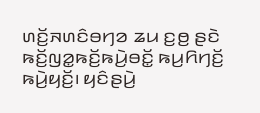ꤛꤢꤩ꤬ꤏꤛꤢꤨꤋꤚꤤ ꤘꤣ ꤢ꤬ꤥ꤬ ꤔꤢꤧ ꤒꤢꤩ꤬ꤜꤤ꤭ꤒꤢꤩ꤬ꤒꤣꤧ꤬ꤋꤢꤩ꤭ ꤒꤣ꤬ꤖꤚꤢꤩ꤬ ꤒꤣꤧ꤬ꤟꤢꤩ꤬꤯ ꤟꤢꤨꤔꤣꤧ꤬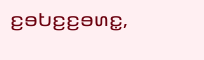ꤢ꤬ꤋꤝꤢ꤬ꤢ꤬ꤋꤛꤢ꤭,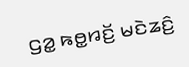ꤞꤤ꤭ ꤒꤥ꤭ꤙꤢꤩ꤬ ꤗꤢꤧꤘꤢꤨ꤬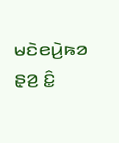ꤗꤢꤧꤕꤣꤧ꤬ꤒꤤ ꤔ꤫ꤤ꤬ ꤢꤨ꤭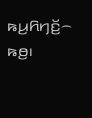ꤒꤣ꤬ꤖꤚꤢꤩ꤬꤮ ꤒꤥ꤬꤯